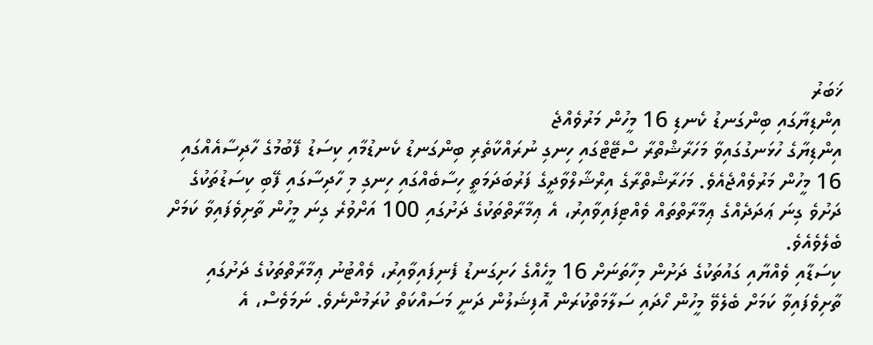ޚަބަރު
އިންޑިޔާގައި ބިންގަނޑު ކެނޑި 16 މީހުން މަރުވެއްޖެ
އިންޑިޔާގެ ހުޅަނގުގައިވާ މަހަރާޝްތްރާ ސްޓޭޓްގައި ހިނގި ނުރައްކާތެރި ބިންގަނޑު ކެނޑުމާއި ކިސަޑު ފޭބުމުގެ ހާދިސާއެއްގައި 16 މީހުން މަރުވެއްޖެއެވެ. މަހަރާޝްތްރާގެ އިރްޝާލްވާދީގެ ފަރުބަދަމަތީ ހިސާބެއްގައި ހިނގި މި ހާދިސާގައި ފޭބި ކިސަޑުތަކުގެ ދަށުވެ ގިނަ ޢަދަދެއްގެ ޢިމާރާތްތައް ވެއްޓިފައިވާއިރު، އެ ޢިމާރާތްތަކުގެ ދަށުގައި 100 އަށްވުރެ ގިނަ މީހުން ތާށިވެފައިވާ ކަމަށް ބެލެވެއެވެ.
ކިސަޑާއި ވެއްޔާއި ގައުތަކުގެ ދަށުން މިހާތަނަށް 16 މީހެއްގެ ހަށިގަނޑު ފެނިފައިވާއިރު، ވެއްޓުނު ޢިމާރާތްތަކުގެ ދަށުގައި ތާށިވެފައިވާ ކަމަށް ބެލެވޭ މީހުން ހޯދައި ސަލާމަތްކުރަން އޮފިޝަލުން ދަނީ މަސައްކަތް ކުރަމުންނެވެ. ނަމަވެސް، އެ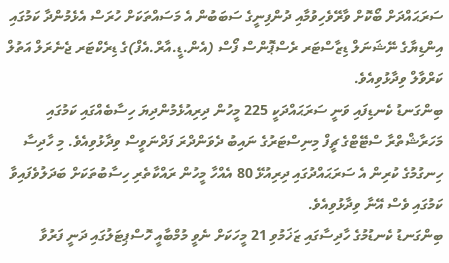ސަރަޙައްދަށް ބޯކޮށް ވާރޭވެހިވުމާއި ދުންފިނީގެ ސަބަބުން އެ މަސައްތަކަށް ހުރަސް އެޅެމުންދާ ކަމުގައި އިންޑިޔާގެ ނޭޝަނަލް ޑިޒާސްޓަރ ރެސްޕޮންސް ފޯސް (އެން.ޑީ.އާރް.އެފް)ގެ ޑިރެކްޓަރ ޖެނެރަލް އަތުލް ކަރްވާލް ވިދާޅުވިއެވެ.
ބިންގަނޑު ކެނޑިފައި ވަނީ ސަރަޙައްދަކީ 225 މީހުން ދިރިއުޅެމުންދިޔަ ހިސާބެއްގައި ކަމުގައި މަހަރާޝްތްރާ ސްޓޭޓްގެ ޗީފް މިނިސްޓަރުގެ ނައިބު ދެވަންދްރަ ފަދްނަވީސް ވިދާޅުވިއެވެ. މި ހާދިސާ ހިނގުމުގެ ކުރިން އެ ސަރަޙައްދުގައި ދިރިއުޅޭ 80 އެއްހާ މީހުން ރައްކާތެރި ހިސާބުތަކަށް ބަދަލުވެފައިވާ ކަމުގައި ވެސް އޭނާ ވިދާޅުވިއެވެ.
ބިންގަނޑު ކެނޑުމުގެ ހާދިސާގައި ޒަޚަމުވި 21 މީހަކަށް ނެވީ މުމްބާއީ ހޮސްޕިޓަލުގައި ދަނީ ފަރުވާ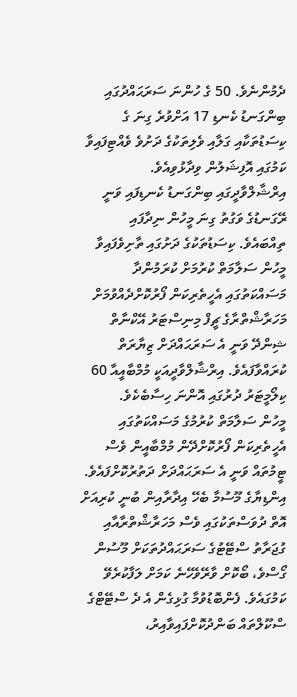ދެމުންނެވެ. 50 ގެ ހުންނަ ސަރަޙައްދުގައި ބިންގަނޑު ކެނޑި 17 އަށްވުރެ ގިނަ ގެ ކިސަޑުތަކާއި ގަލާއި ވެލިތަކުގެ ދަށުވެ ވެއްޓިފައިވާ ކަމުގައި އޮފިޝަލުން ވިދާޅުވިއެވެ.
އިރްޝާލްވާދީގައި ބިންގަނޑު ކެނޑިފައި ވަނީ ރޭގަނޑުގެ ވަގުތު ގިނަ މީހުން ނިދާފައި ތިއްބައެވެ. ކިސަޑުތަކުގެ ދަށުގައި ތާށިވެފައިވާ މީހުން ސަލާމަތް ކުރުމަށް ކުރަމުންދާ މަސައްކަތުގައި އެހީތެރިކަން ފޯރުކޮށްދެއްވުމަށް މަހަރާޝްތްރާގެ ޗީފް މިނިސްޓަރު އޭކްނާތް ޝިންދޭ ވަނީ އެ ސަރަޙައްދަށް ޒިޔާރަތް ކުރައްވާފައެވެ. އިރްޝާލްވާދީއަކީ މުމްބާއީއާ 60 ކިލޯމީޓަރު ދުރުގައި އޮންނަ ހިސާބެކެވެ.
މީހުން ސަލާމަތް ކުރުމުގެ މަސައްކަތުގައި އެހީތެރިކަން ފޯރުކޮށްދޭން މުމްބާއީން ވެސް ޓީމުތައް ވަނީ އެ ސަރަޙައްދަށް ދަތުރުކޮށްފައެވެ. އިންޑިޔާގެ މޫސުމާ ބެހޭ އިދާރާއިން ބުނީ ކުރިއަށް އޮތް ދުވަސްތަކުގައި ވެސް މަހަރާޝްތްރާއާއި ގުޖަރާތު ސްޓޭޓުގެ ސަރަޙައްދުތަކަށް މޫސުން ގޯސްވެ، ބޯކޮށް ވާރޭވެހޭނެ ކަމަށް ލަފާކުރެވޭ ކަމުގައެވެ. ފެންބޮޑުވުމާ ގުޅިގެން އެ ދެ ސްޓޭޓްގެ ސްކޫލްތައް ބަންދުކޮށްފައިވާއިރު،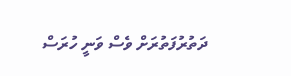ދަތުރުފަތުރަށް ވެސް ވަނީ ހުރަސް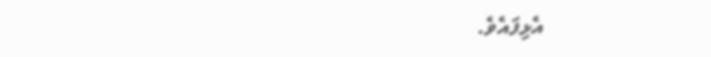އެޅިފައެވެ.